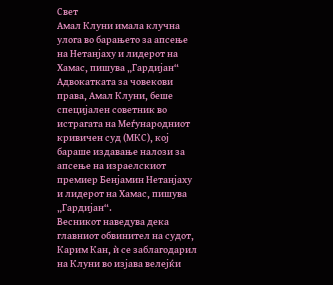Свет
Амал Клуни имала клучна улога во барањето за апсење на Нетанјаху и лидерот на Хамас, пишува „Гардијан“
Адвокатката за човекови права, Амал Клуни, беше специјален советник во истрагата на Меѓународниот кривичен суд (МКС), кој бараше издавање налози за апсење на израелскиот премиер Бенјамин Нетанјаху и лидерот на Хамас, пишува „Гардијан“.
Весникот наведува дека главниот обвинител на судот, Карим Кан, ѝ се заблагодарил на Клуни во изјава велејќи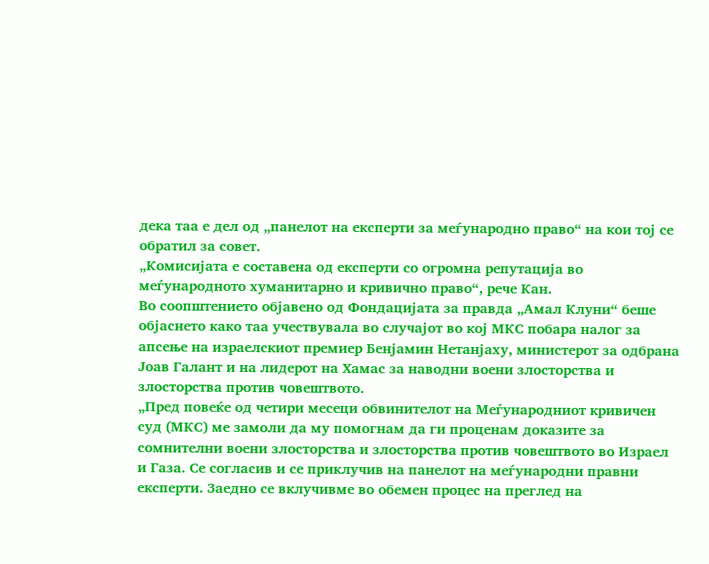дека таа е дел од „панелот на експерти за меѓународно право“ на кои тој се обратил за совет.
„Комисијата е составена од експерти со огромна репутација во меѓународното хуманитарно и кривично право“, рече Кан.
Во соопштението објавено од Фондацијата за правда „Амал Клуни“ беше објаснето како таа учествувала во случајот во кој МКС побара налог за апсење на израелскиот премиер Бенјамин Нетанјаху, министерот за одбрана Јоав Галант и на лидерот на Хамас за наводни воени злосторства и злосторства против човештвото.
„Пред повеќе од четири месеци обвинителот на Меѓународниот кривичен суд (МКС) ме замоли да му помогнам да ги проценам доказите за сомнителни воени злосторства и злосторства против човештвото во Израел и Газа. Се согласив и се приклучив на панелот на меѓународни правни експерти. Заедно се вклучивме во обемен процес на преглед на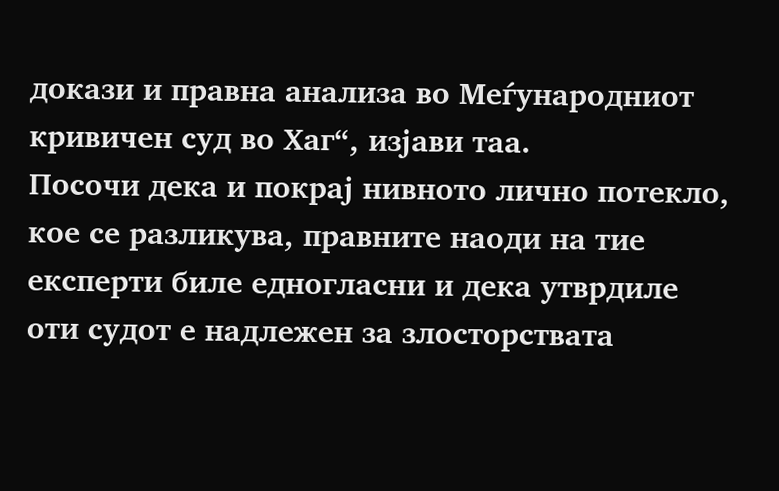докази и правна анализа во Меѓународниот кривичен суд во Хаг“, изјави таа.
Посочи дека и покрај нивното лично потекло, кое се разликува, правните наоди на тие експерти биле едногласни и дека утврдиле оти судот е надлежен за злосторствата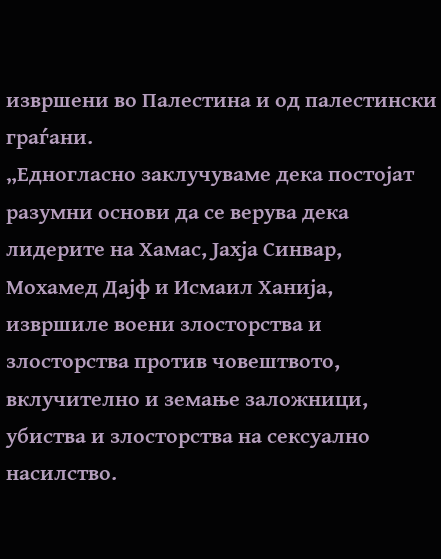извршени во Палестина и од палестински граѓани.
„Едногласно заклучуваме дека постојат разумни основи да се верува дека лидерите на Хамас, Јахја Синвар, Мохамед Дајф и Исмаил Ханија, извршиле воени злосторства и злосторства против човештвото, вклучително и земање заложници, убиства и злосторства на сексуално насилство.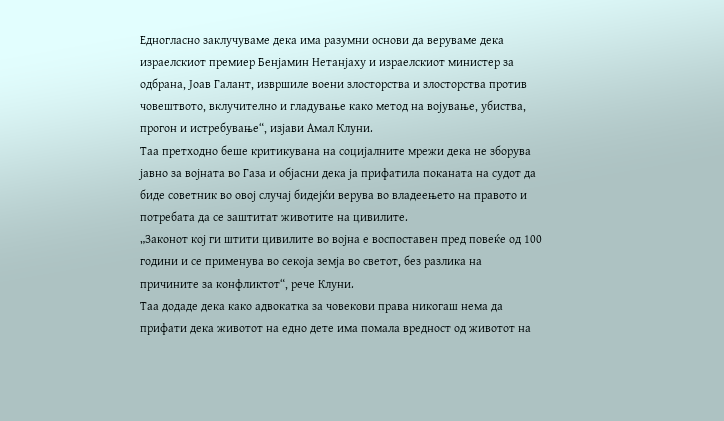Едногласно заклучуваме дека има разумни основи да веруваме дека израелскиот премиер Бенјамин Нетанјаху и израелскиот министер за одбрана, Јоав Галант, извршиле воени злосторства и злосторства против човештвото, вклучително и гладување како метод на војување, убиства, прогон и истребување“, изјави Амал Клуни.
Таа претходно беше критикувана на социјалните мрежи дека не зборува јавно за војната во Газа и објасни дека ја прифатила поканата на судот да биде советник во овој случај бидејќи верува во владеењето на правото и потребата да се заштитат животите на цивилите.
„Законот кој ги штити цивилите во војна е воспоставен пред повеќе од 100 години и се применува во секоја земја во светот, без разлика на причините за конфликтот“, рече Клуни.
Таа додаде дека како адвокатка за човекови права никогаш нема да прифати дека животот на едно дете има помала вредност од животот на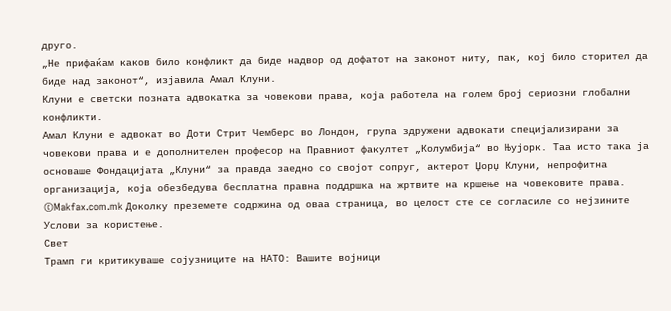друго.
„Не прифаќам каков било конфликт да биде надвор од дофатот на законот ниту, пак, кој било сторител да биде над законот“, изјавила Амал Клуни.
Клуни е светски позната адвокатка за човекови права, која работела на голем број сериозни глобални конфликти.
Амал Клуни е адвокат во Доти Стрит Чемберс во Лондон, група здружени адвокати специјализирани за човекови права и е дополнителен професор на Правниот факултет „Колумбија“ во Њујорк. Таа исто така ја основаше Фондацијата „Клуни“ за правда заедно со својот сопруг, актерот Џорџ Клуни, непрофитна организација, која обезбедува бесплатна правна поддршка на жртвите на кршење на човековите права.
©Makfax.com.mk Доколку преземете содржина од оваа страница, во целост сте се согласиле со нејзините Услови за користење.
Свет
Трамп ги критикуваше сојузниците на НАТО: Вашите војници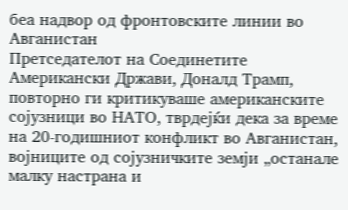беа надвор од фронтовските линии во Авганистан
Претседателот на Соединетите Американски Држави, Доналд Трамп, повторно ги критикуваше американските сојузници во НАТО, тврдејќи дека за време на 20-годишниот конфликт во Авганистан, војниците од сојузничките земји „останале малку настрана и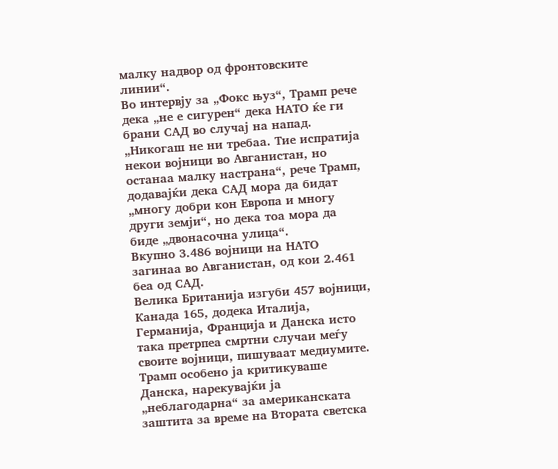малку надвор од фронтовските линии“.
Во интервју за „Фокс њуз“, Трамп рече дека „не е сигурен“ дека НАТО ќе ги брани САД во случај на напад.
„Никогаш не ни требаа. Тие испратија некои војници во Авганистан, но останаа малку настрана“, рече Трамп, додавајќи дека САД мора да бидат „многу добри кон Европа и многу други земји“, но дека тоа мора да биде „двонасочна улица“.
Вкупно 3.486 војници на НАТО загинаа во Авганистан, од кои 2.461 беа од САД.
Велика Британија изгуби 457 војници, Канада 165, додека Италија, Германија, Франција и Данска исто така претрпеа смртни случаи меѓу своите војници, пишуваат медиумите.
Трамп особено ја критикуваше Данска, нарекувајќи ја „неблагодарна“ за американската заштита за време на Втората светска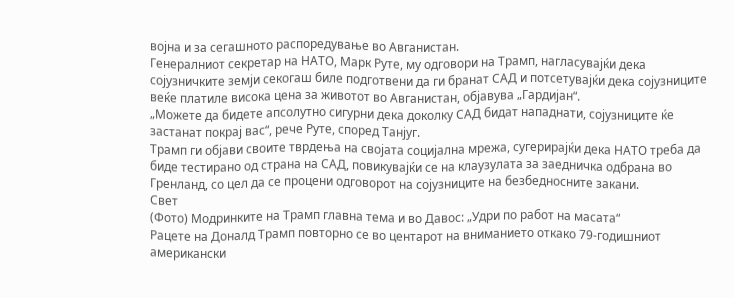војна и за сегашното распоредување во Авганистан.
Генералниот секретар на НАТО, Марк Руте, му одговори на Трамп, нагласувајќи дека сојузничките земји секогаш биле подготвени да ги бранат САД и потсетувајќи дека сојузниците веќе платиле висока цена за животот во Авганистан, објавува „Гардијан“.
„Можете да бидете апсолутно сигурни дека доколку САД бидат нападнати, сојузниците ќе застанат покрај вас“, рече Руте, според Танјуг.
Трамп ги објави своите тврдења на својата социјална мрежа, сугерирајќи дека НАТО треба да биде тестирано од страна на САД, повикувајќи се на клаузулата за заедничка одбрана во Гренланд, со цел да се процени одговорот на сојузниците на безбедносните закани.
Свет
(Фото) Модринките на Трамп главна тема и во Давос: „Удри по работ на масата“
Рацете на Доналд Трамп повторно се во центарот на вниманието откако 79-годишниот американски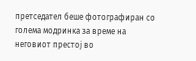претседател беше фотографиран со голема модринка за време на неговиот престој во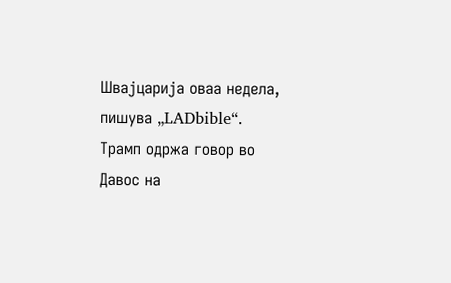Швајцарија оваа недела, пишува „LADbible“.
Трамп одржа говор во Давос на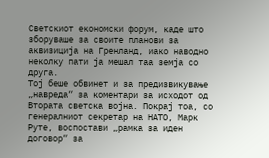Светскиот економски форум, каде што зборуваше за своите планови за аквизиција на Гренланд, иако наводно неколку пати ја мешал таа земја со друга.
Тој беше обвинет и за предизвикување „навреда“ за коментари за исходот од Втората светска војна. Покрај тоа, со генералниот секретар на НАТО, Марк Руте, воспостави „рамка за иден договор“ за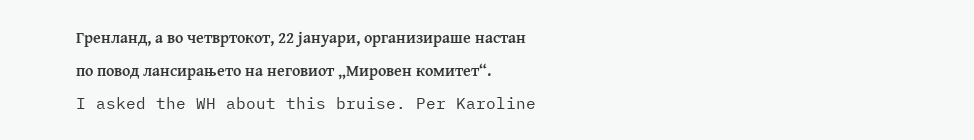Гренланд, а во четвртокот, 22 јануари, организираше настан по повод лансирањето на неговиот „Мировен комитет“.
I asked the WH about this bruise. Per Karoline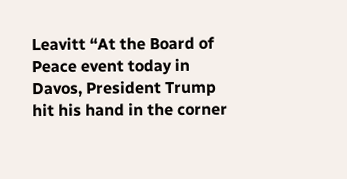Leavitt “At the Board of Peace event today in Davos, President Trump hit his hand in the corner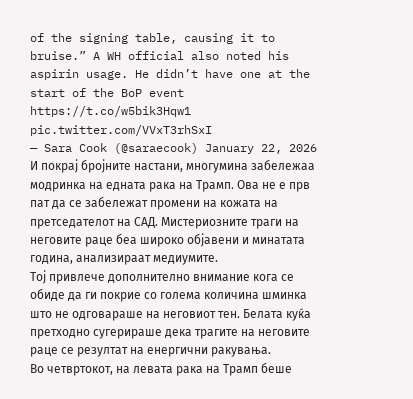of the signing table, causing it to bruise.” A WH official also noted his aspirin usage. He didn’t have one at the start of the BoP event https://t.co/w5bik3Hqw1 pic.twitter.com/VVxT3rhSxI
— Sara Cook (@saraecook) January 22, 2026
И покрај бројните настани, многумина забележаа модринка на едната рака на Трамп. Ова не е прв пат да се забележат промени на кожата на претседателот на САД. Мистериозните траги на неговите раце беа широко објавени и минатата година, анализираат медиумите.
Тој привлече дополнително внимание кога се обиде да ги покрие со голема количина шминка што не одговараше на неговиот тен. Белата куќа претходно сугерираше дека трагите на неговите раце се резултат на енергични ракувања.
Во четвртокот, на левата рака на Трамп беше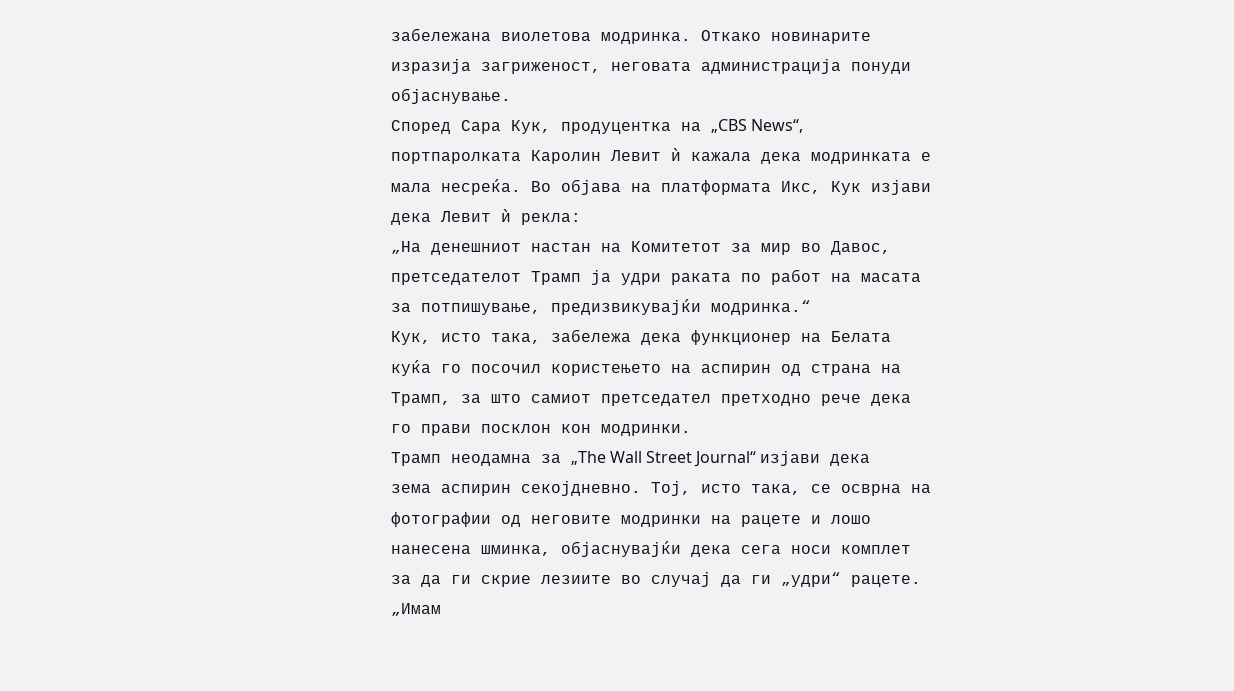забележана виолетова модринка. Откако новинарите изразија загриженост, неговата администрација понуди објаснување.
Според Сара Кук, продуцентка на „CBS News“, портпаролката Каролин Левит ѝ кажала дека модринката е мала несреќа. Во објава на платформата Икс, Кук изјави дека Левит ѝ рекла:
„На денешниот настан на Комитетот за мир во Давос, претседателот Трамп ја удри раката по работ на масата за потпишување, предизвикувајќи модринка.“
Кук, исто така, забележа дека функционер на Белата куќа го посочил користењето на аспирин од страна на Трамп, за што самиот претседател претходно рече дека го прави посклон кон модринки.
Трамп неодамна за „The Wall Street Journal“ изјави дека зема аспирин секојдневно. Тој, исто така, се осврна на фотографии од неговите модринки на рацете и лошо нанесена шминка, објаснувајќи дека сега носи комплет за да ги скрие лезиите во случај да ги „удри“ рацете.
„Имам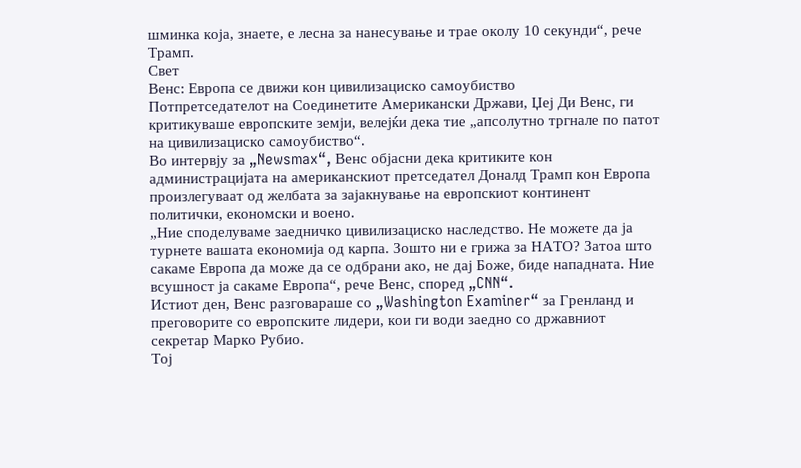шминка која, знаете, е лесна за нанесување и трае околу 10 секунди“, рече Трамп.
Свет
Венс: Европа се движи кон цивилизациско самоубиство
Потпретседателот на Соединетите Американски Држави, Џеј Ди Венс, ги критикуваше европските земји, велејќи дека тие „апсолутно тргнале по патот на цивилизациско самоубиство“.
Во интервју за „Newsmax“, Венс објасни дека критиките кон администрацијата на американскиот претседател Доналд Трамп кон Европа произлегуваат од желбата за зајакнување на европскиот континент политички, економски и воено.
„Ние споделуваме заедничко цивилизациско наследство. Не можете да ја турнете вашата економија од карпа. Зошто ни е грижа за НАТО? Затоа што сакаме Европа да може да се одбрани ако, не дај Боже, биде нападната. Ние всушност ја сакаме Европа“, рече Венс, според „CNN“.
Истиот ден, Венс разговараше со „Washington Examiner“ за Гренланд и преговорите со европските лидери, кои ги води заедно со државниот секретар Марко Рубио.
Тој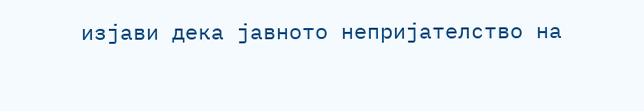изјави дека јавното непријателство на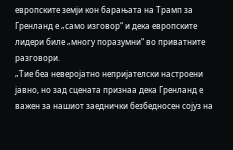европските земји кон барањата на Трамп за Гренланд е „само изговор“ и дека европските лидери биле „многу поразумни“ во приватните разговори.
„Тие беа неверојатно непријателски настроени јавно, но зад сцената признаа дека Гренланд е важен за нашиот заеднички безбедносен сојуз на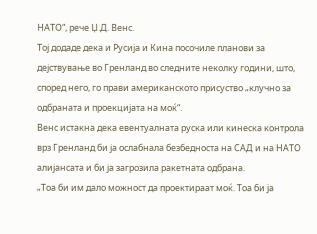НАТО“, рече Џ.Д. Венс.
Тој додаде дека и Русија и Кина посочиле планови за дејствување во Гренланд во следните неколку години, што, според него, го прави американското присуство „клучно за одбраната и проекцијата на моќ“.
Венс истакна дека евентуалната руска или кинеска контрола врз Гренланд би ја ослабнала безбедноста на САД и на НАТО алијансата и би ја загрозила ракетната одбрана.
„Тоа би им дало можност да проектираат моќ. Тоа би ја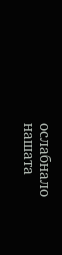ослабнало нашата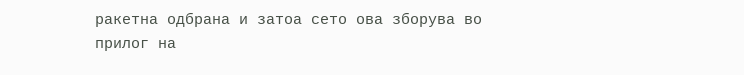ракетна одбрана и затоа сето ова зборува во прилог на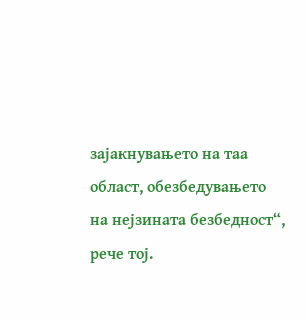зајакнувањето на таа област, обезбедувањето на нејзината безбедност“, рече тој.